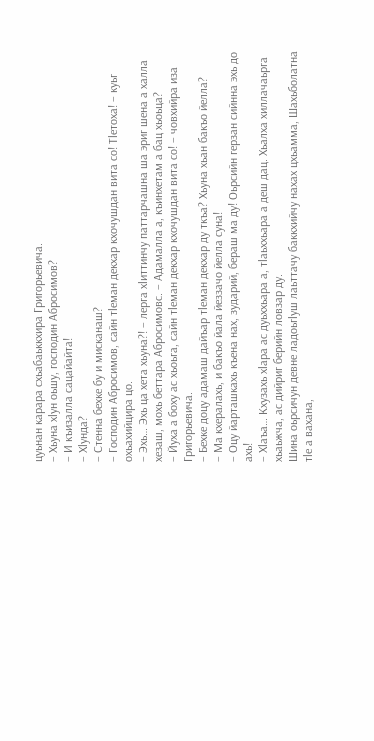цуьнан карара схьабаьккхира Григорьевича.
– Хьуна хӏун оьшу, господин Абросимов?
– И къизалла сацайайта!
– Хӏунда?
– Стенна бехке бу и мисканаш?
– Господин Абросимов, сайн тӏеман декхар кхочушдан вита со! Тӏетоха! – куьг охьахийцира цо.
– Эхь… Эхь ца хета хьуна?! – лерга хӏиттинчу паттарчашна ша эриг шена а халла хезаш, мохь беттара Абросимовс. – Адамалла а, къинхетам а бац хьоьца?
– Йуха а боху ас хьоьга, сайн тӏеман декхар кхочушдан вита со! – човхийра иза Григорьевича.
– Бехке доцу адамаш дайъар тӏеман декхар ду ткъа? Хьуна хьан бакъо йелла?
– Ма кхералахь, и бакъо йала йеззачо йелла суна!
– Оцу йарташкахь къена нах, зударий, бераш ма ду! Оьрсийн герзан сийнна эхь до ахь!
– Хӏаъа… Кхузахь хӏара ас дуьххьара а, тӏаьххьара а деш дац. Хьалха хиллачаьрга хьаьжча, ас дийриг берийн ловзар ду.
Шина оьрсичун девне ладоьгӏуш лаьттачу баккхийчу нахах цхьамма, Шахьболатна тӏе а вахана,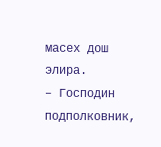масех дош элира.
– Господин подполковник,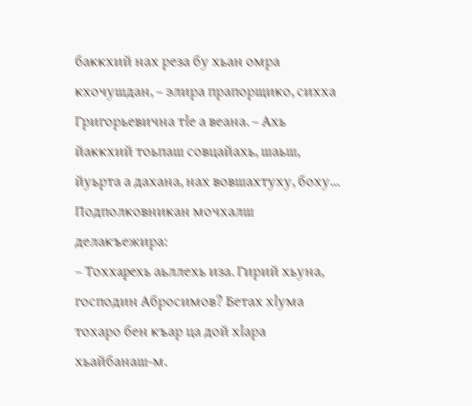баккхий нах реза бу хьан омра кхочушдан, – элира прапорщико, сихха Григорьевична тӏе а веана. – Ахь йаккхий тоьпаш совцайахь, шаьш, йуьрта а дахана, нах вовшахтуху, боху…
Подполковникан мочхалш делакъежира:
– Тоххapeхь аьллехь иза. Гирий хьуна, господин Абросимов? Бетах хӏума тохаро бен къар ца дой хӏара хьайбанаш-м.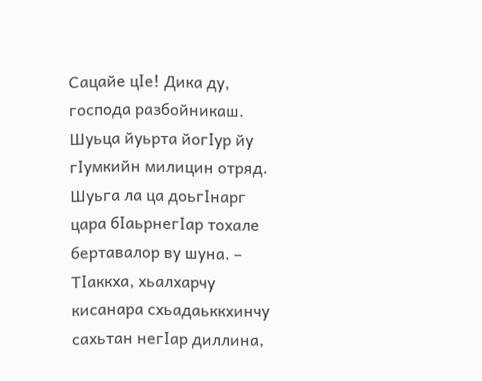Сацайе цӏе! Дика ду, господа разбойникаш. Шуьца йуьрта йогӏур йу гӏумкийн милицин отряд. Шуьга ла ца доьгӏнарг цара бӏаьрнегӏар тохале бертавалор ву шуна. – Тӏаккха, хьалхарчу кисанара схьадаьккхинчу сахьтан негӏар диллина,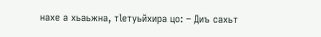нахе а хьаьжна, тӏетуьйхира цо: – Диъ сахьт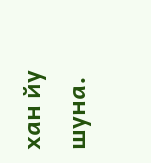хан йу шуна.